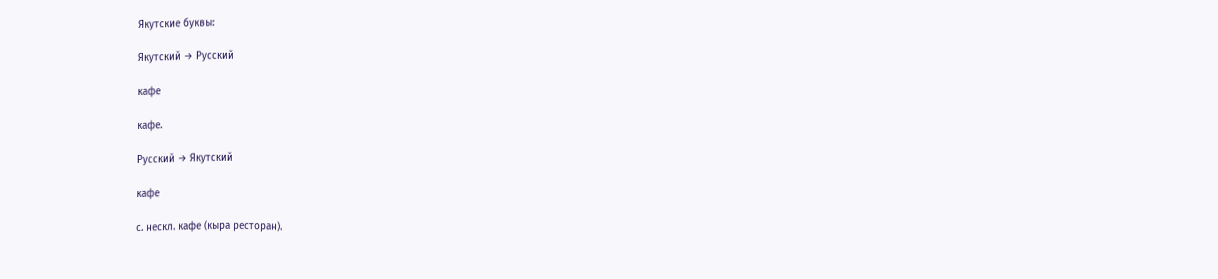Якутские буквы:

Якутский → Русский

кафе

кафе.

Русский → Якутский

кафе

с. нескл. кафе (кыра ресторан).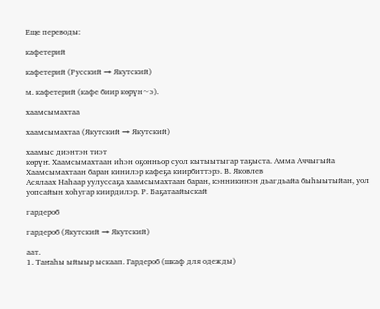Еще переводы:

кафетерий

кафетерий (Русский → Якутский)

м. кафетерий (кафе биир көрүн~э).

хаамсымахтаа

хаамсымахтаа (Якутский → Якутский)

хаамыс диэнтэн тиэт
көрүҥ. Хаамсымахтаан иһэн оҕонньор суол кытыытыгар таҕыста. Амма Аччыгыйа
Хаамсымахтаан баран кинилэр кафеҕа киирбиттэрэ. В. Яковлев
Асялаах Наһаар уулуссаҕа хаамсымахтаан баран, кэнникинэн дьагдьайа быһыытыйан, уол уопсайын хоһугар киирдилэр. Р. Баҕатаайыскай

гардероб

гардероб (Якутский → Якутский)

аат.
1. Таҥаһы ыйыыр ыскаап. Гардероб (шкаф для одежды)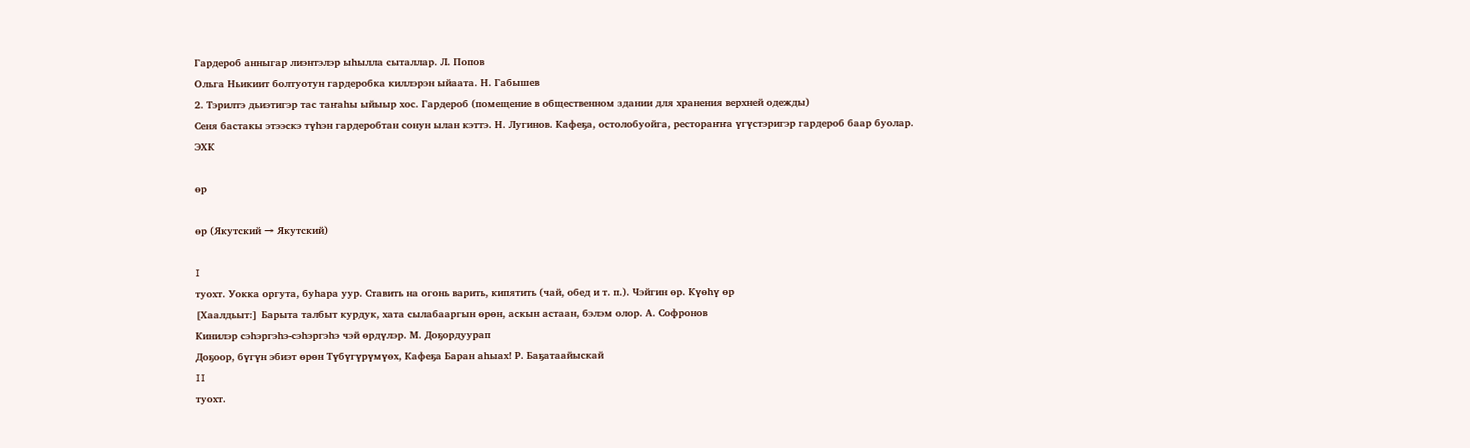Гардероб анныгар лиэнтэлэр ыһылла сыталлар. Л. Попов
Ольга Ньикиит болтуотун гардеробка киллэрэн ыйаата. Н. Габышев
2. Тэрилтэ дьиэтигэр тас таҥаһы ыйыыр хос. Гардероб (помещение в общественном здании для хранения верхней одежды)
Сеня бастакы этээскэ түһэн гардеробтан сонун ылан кэттэ. Н. Лугинов. Кафеҕа, остолобуойга, рестораҥҥа үгүстэригэр гардероб баар буолар. ЭХК

өр

өр (Якутский → Якутский)

I
туохт. Уокка оргута, буһара уур. Ставить на огонь варить, кипятить (чай, обед и т. п.). Чэйгин өр. Күөһү өр
[Хаалдьыт:] Барыта талбыт курдук, хата сылабааргын өрөн, аскын астаан, бэлэм олор. А. Софронов
Кинилэр сэһэргэһэ-сэһэргэһэ чэй өрдүлэр. М. Доҕордуурап
Доҕоор, бүгүн эбиэт өрөн Түбүгүрүмүөх, Кафеҕа Баран аһыах! Р. Баҕатаайыскай
II
туохт.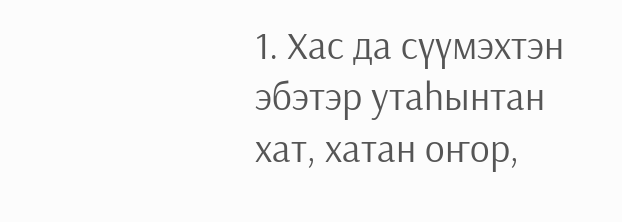1. Хас да сүүмэхтэн эбэтэр утаһынтан хат, хатан оҥор,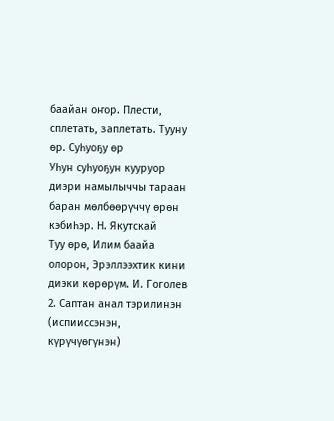баайан оҥор. Плести, сплетать, заплетать. Тууну өр. Суһуоҕу өр
Уһун суһуоҕун кууруор диэри намылыччы тараан баран мөлбөөрүччү өрөн кэбиһэр. Н. Якутскай
Туу өрө, Илим баайа олорон, Эрэллээхтик кини диэки көрөрүм. И. Гоголев
2. Саптан анал тэрилинэн (испииссэнэн, күрүчүөгүнэн)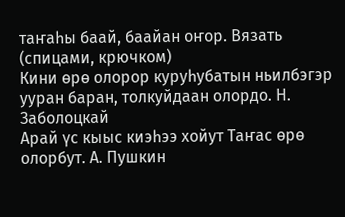таҥаһы баай, баайан оҥор. Вязать (спицами, крючком)
Кини өрө олорор куруһубатын ньилбэгэр ууран баран, толкуйдаан олордо. Н. Заболоцкай
Арай үс кыыс киэһээ хойут Таҥас өрө олорбут. А. Пушкин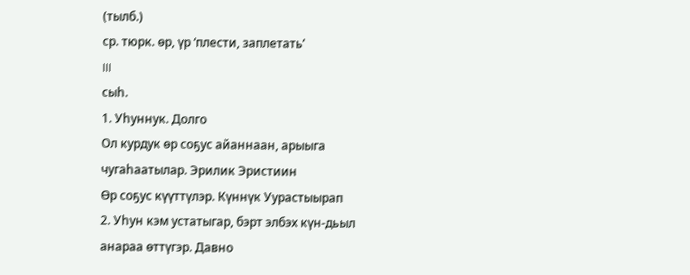(тылб.)
ср. тюрк. өр, үр ‘плести, заплетать’
III
сыһ.
1. Уһуннук. Долго
Ол курдук өр соҕус айаннаан, арыыга чугаһаатылар. Эрилик Эристиин
Өр соҕус күүттүлэр. Күннүк Уурастыырап
2. Уһун кэм устатыгар, бэрт элбэх күн-дьыл анараа өттүгэр. Давно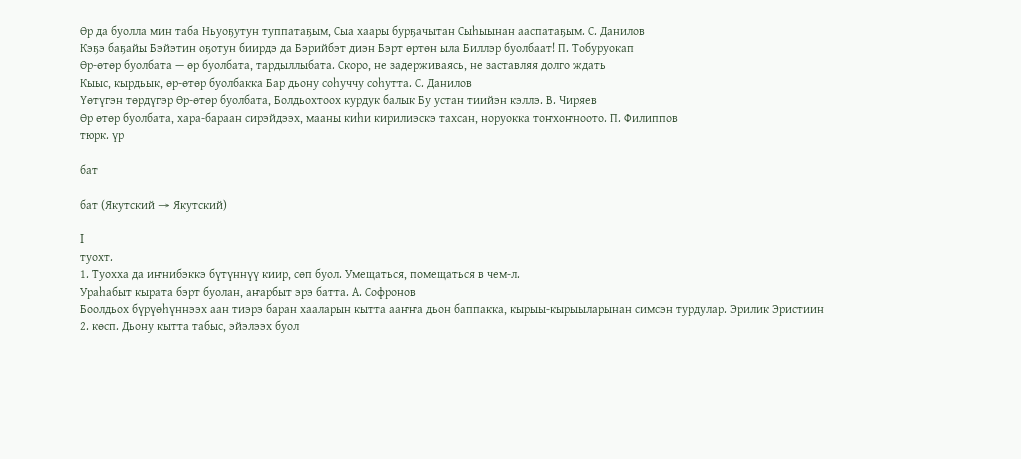Өр да буолла мин таба Ньуоҕутун туппатаҕым, Сыа хаары бурҕачытан Сыһыынан ааспатаҕым. С. Данилов
Кэҕэ баҕайы Бэйэтин оҕотун биирдэ да Бэрийбэт диэн Бэрт өртөн ыла Биллэр буолбаат! П. Тобуруокап
Өр-өтөр буолбата — өр буолбата, тардыллыбата. Скоро, не задерживаясь, не заставляя долго ждать
Кыыс, кырдьык, өр-өтөр буолбакка Бар дьону соһуччу соһутта. С. Данилов
Үөтүгэн төрдүгэр Өр-өтөр буолбата, Болдьохтоох курдук балык Бу устан тиийэн кэллэ. В. Чиряев
Өр өтөр буолбата, хара-бараан сирэйдээх, мааны киһи кирилиэскэ тахсан, норуокка тоҥхоҥноото. П. Филиппов
тюрк. үр

бат

бат (Якутский → Якутский)

I
туохт.
1. Туохха да иҥнибэккэ бүтүннүү киир, сөп буол. Умещаться, помещаться в чем-л.
Ураһабыт кырата бэрт буолан, аҥарбыт эрэ батта. А. Софронов
Боолдьох бүрүөһүннээх аан тиэрэ баран хааларын кытта ааҥҥа дьон баппакка, кырыы-кырыыларынан симсэн турдулар. Эрилик Эристиин
2. көсп. Дьону кытта табыс, эйэлээх буол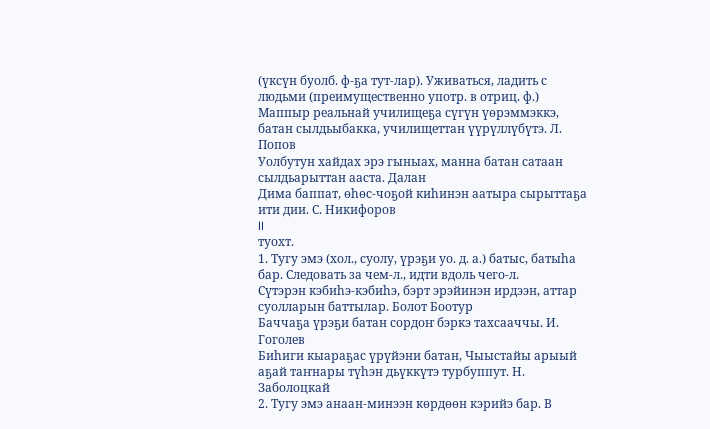(үксүн буолб. ф-ҕа тут-лар). Уживаться, ладить с людьми (преимущественно употр. в отриц. ф.)
Маппыр реальнай училищеҕа сүгүн үөрэммэккэ, батан сылдьыбакка, училищеттан үүрүллүбүтэ. Л. Попов
Уолбутун хайдах эрэ гыныах, манна батан сатаан сылдьарыттан ааста. Далан
Дима баппат, өһөс-чоҕой киһинэн аатыра сырыттаҕа ити дии. С. Никифоров
II
туохт.
1. Тугу эмэ (хол., суолу, үрэҕи уо. д. а.) батыс, батыһа бар. Следовать за чем-л., идти вдоль чего-л.
Сүтэрэн кэбиһэ-кэбиһэ, бэрт эрэйинэн ирдээн, аттар суолларын баттылар. Болот Боотур
Баччаҕа үрэҕи батан сордоҥ бэркэ тахсааччы. И. Гоголев
Биһиги кыараҕас үрүйэни батан, Чыыстайы арыый аҕай таҥнары түһэн дьүккүтэ турбуппут. Н. Заболоцкай
2. Тугу эмэ анаан-минээн көрдөөн кэрийэ бар. В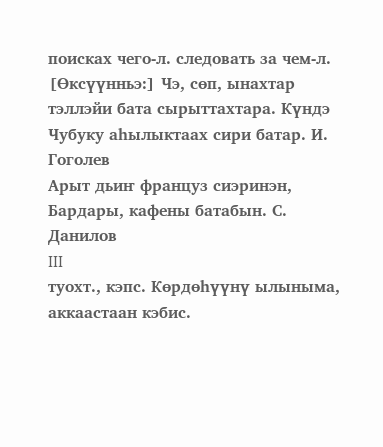поисках чего-л. следовать за чем-л. [Өксүүнньэ:] Чэ, сөп, ынахтар тэллэйи бата сырыттахтара. Күндэ
Чубуку аһылыктаах сири батар. И. Гоголев
Арыт дьиҥ француз сиэринэн, Бардары, кафены батабын. С. Данилов
III
туохт., кэпс. Көрдөһүүнү ылыныма, аккаастаан кэбис.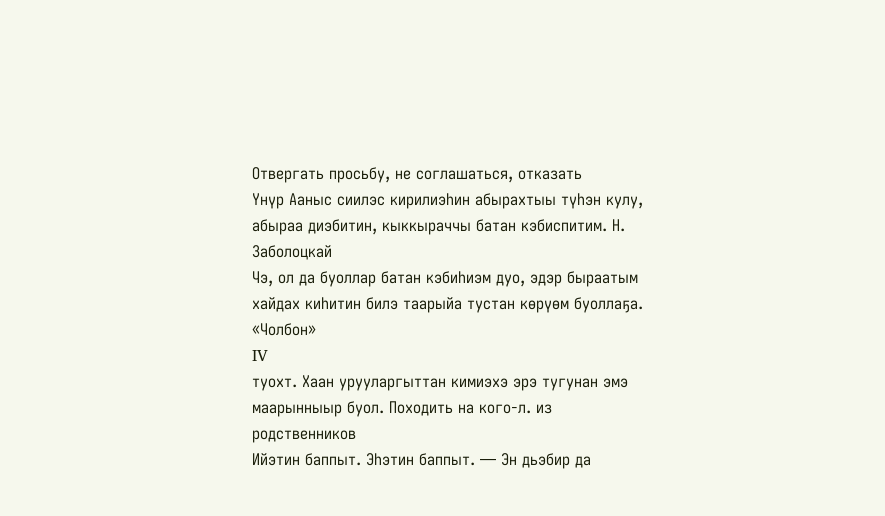Отвергать просьбу, не соглашаться, отказать
Үнүр Ааныс сиилэс кирилиэһин абырахтыы түһэн кулу, абыраа диэбитин, кыккыраччы батан кэбиспитим. Н. Заболоцкай
Чэ, ол да буоллар батан кэбиһиэм дуо, эдэр быраатым хайдах киһитин билэ таарыйа тустан көрүөм буоллаҕа. «Чолбон»
IV
туохт. Хаан урууларгыттан кимиэхэ эрэ тугунан эмэ маарынныыр буол. Походить на кого-л. из родственников
Ийэтин баппыт. Эһэтин баппыт. — Эн дьэбир да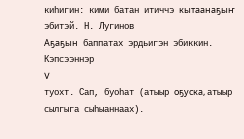киһигин: кими батан итиччэ кытаанаҕыҥ эбитэй. Н. Лугинов
Аҕаҕын баппатах эрдьигэн эбиккин. Кэпсээннэр
V
туохт. Сап, буоһат (атыыр оҕуска, атыыр сылгыга сыһыаннаах).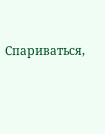Спариваться,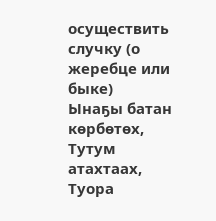осуществить случку (о жеребце или быке)
Ынаҕы батан көрбөтөх, Тутум атахтаах, Туора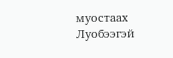муостаах Луобээгэй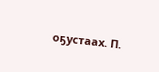оҕустаах. П.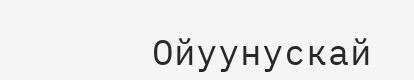Ойуунускай